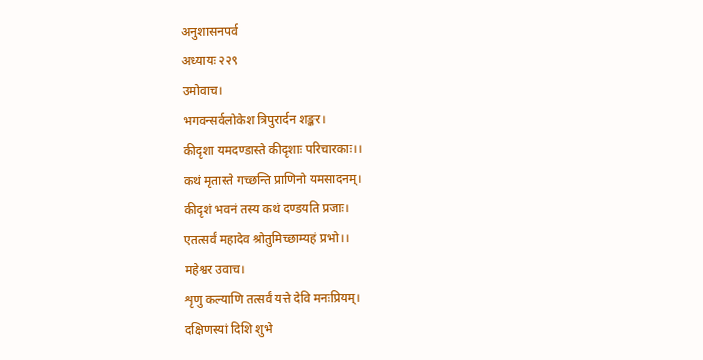अनुशासनपर्व
अध्यायः २२९
उमोवाच।
भगवन्सर्वलोकेश त्रिपुरार्दन शङ्कर।
कीदृशा यमदण्डास्ते कीदृशाः परिचारकाः।।
कथं मृतास्ते गच्छन्ति प्राणिनो यमसादनम्।
कीदृशं भवनं तस्य कथं दण्डयति प्रजाः।
एतत्सर्वं महादेव श्रोतुमिच्छाम्यहं प्रभो।।
महेश्वर उवाच।
शृणु कल्याणि तत्सर्वं यत्ते देवि मनःप्रियम्।
दक्षिणस्यां दिशि शुभे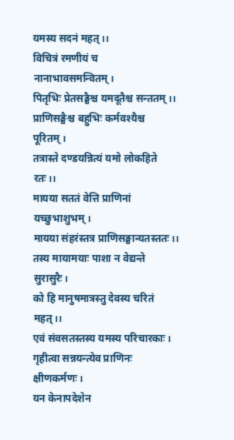यमस्य सदनं महत्।।
विचित्रं रमणीयं च नानाभावसमन्वितम्।
पितृभिः प्रेतसङ्घैश्च यमदूतैश्च सन्ततम्।।
प्राणिसङ्घैश्च बहुभिः कर्मवश्यैश्च पूरितम्।
तत्रास्ते दण्डयन्नित्यं यमो लोकहिते रतः।।
मायया सततं वेत्ति प्राणिनां यच्छुभाशुभम्।
मायया संहरंस्तत्र प्राणिसङ्घान्यतस्ततः।।
तस्य मायामयाः पाशा न वेद्यन्ते सुरासुरैः।
को हि मानुषमात्रस्तु देवस्य चरितं महत्।।
एवं संवसतस्तस्य यमस्य परिचारकाः।
गृहीत्वा सन्नयन्त्येव प्राणिनः क्षीणकर्मणः।
यन केनापदेशेन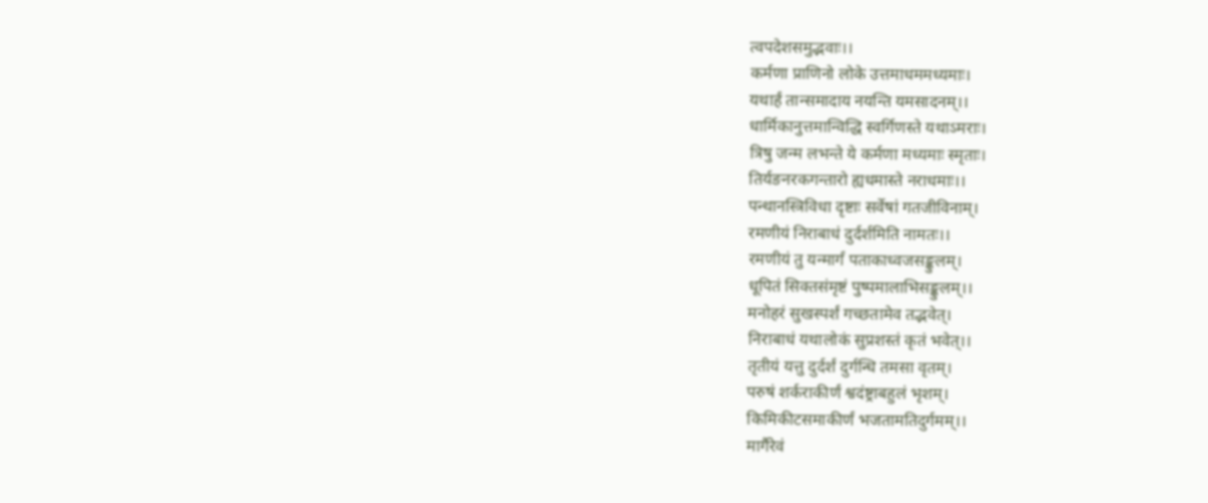त्वपदेशसमुद्भवाः।।
कर्मणा प्राणिनो लोके उत्तमाधममध्यमाः।
यथार्हं तान्समादाय नयन्ति यमसादनम्।।
धार्मिकानुत्तमान्विद्धि स्वर्गिणस्ते यथाऽमराः।
त्रिषु जन्म लभन्ते ये कर्मणा मध्यमाः स्मृताः।
तिर्यङनरकगन्तारो ह्यधमास्ते नराधमाः।।
पन्थानस्त्रिविधा दृष्टाः सर्वेषां गतजीविनाम्।
रमणीयं निराबाधं दुर्दर्शमिति नामतः।।
रमणीयं तु यन्मार्गं पताकाध्वजसङ्कुलम्।
धूपितं सिक्तसंमृष्टं पुष्पमालाभिसङ्कुलम्।।
मनोहरं सुखस्पर्शं गच्छतामेव तद्भवेत्।
निराबाधं यथालोकं सुप्रशस्तं कृतं भवेत्।।
तृतीयं यत्तु दुर्दर्शं दुर्गन्धि तमसा वृतम्।
परुषं शर्कराकीर्णं श्वदंष्ट्राबहुलं भृशम्।
किमिकीटसमाकीर्णं भजतामतिदुर्गमम्।।
मार्गैरेवं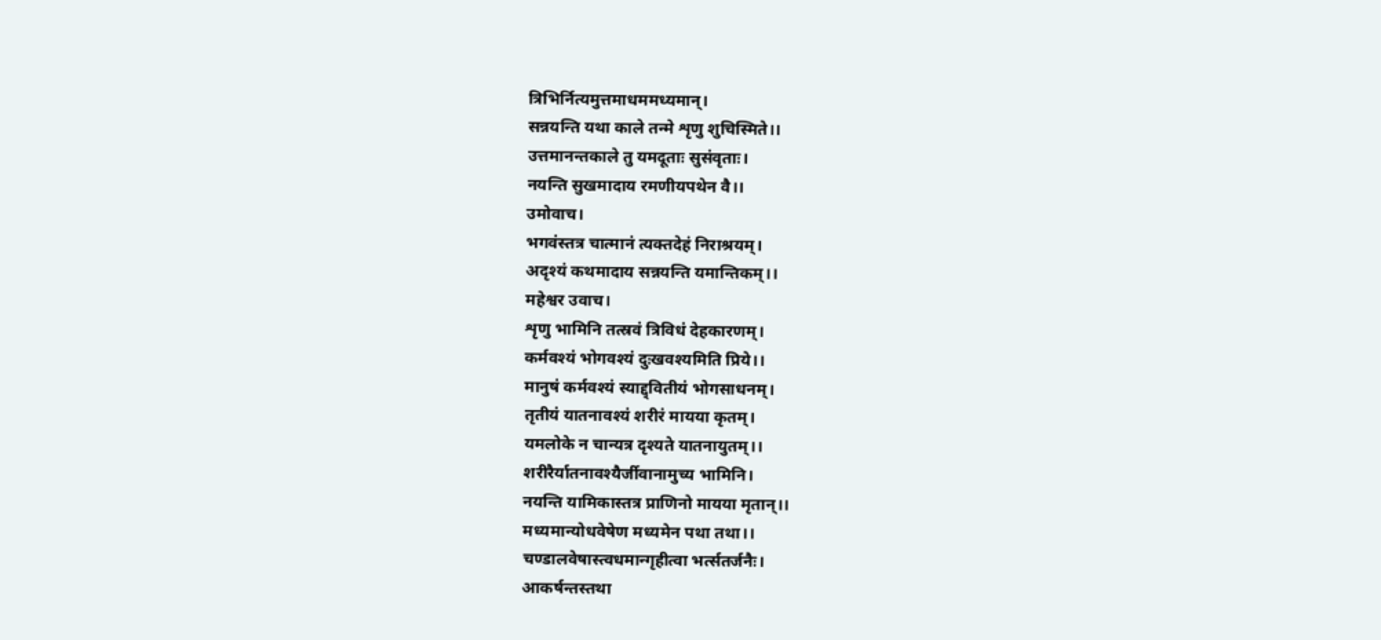त्रिभिर्नित्यमुत्तमाधममध्यमान्।
सन्नयन्ति यथा काले तन्मे शृणु शुचिस्मिते।।
उत्तमानन्तकाले तु यमदूताः सुसंवृताः।
नयन्ति सुखमादाय रमणीयपथेन वै।।
उमोवाच।
भगवंस्तत्र चात्मानं त्यक्तदेहं निराश्रयम्।
अदृश्यं कथमादाय सन्नयन्ति यमान्तिकम्।।
महेश्वर उवाच।
शृणु भामिनि तत्स्रवं त्रिविधं देहकारणम्।
कर्मवश्यं भोगवश्यं दुःखवश्यमिति प्रिये।।
मानुषं कर्मवश्यं स्याद्द्वितीयं भोगसाधनम्।
तृतीयं यातनावश्यं शरीरं मायया कृतम्।
यमलोके न चान्यत्र दृश्यते यातनायुतम्।।
शरीरैर्यातनावश्यैर्जीवानामुच्य भामिनि।
नयन्ति यामिकास्तत्र प्राणिनो मायया मृतान्।।
मध्यमान्योधवेषेण मध्यमेन पथा तथा।।
चण्डालवेषास्त्वधमान्गृहीत्वा भर्त्सतर्जनैः।
आकर्षन्तस्तथा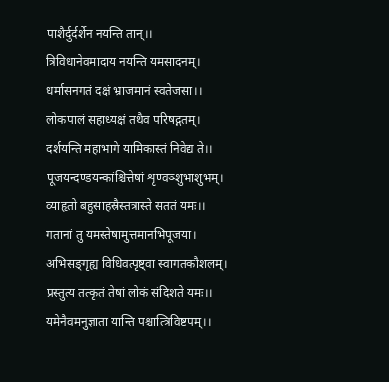पाशैर्दुर्दर्शेन नयन्ति तान्।।
त्रिविधानेवमादाय नयन्ति यमसादनम्।
धर्मासनगतं दक्षं भ्राजमानं स्वतेजसा।।
लोकपालं सहाध्यक्षं तथैव परिषद्गतम्।
दर्शयन्ति महाभागे यामिकास्तं निवेद्य ते।।
पूजयन्दण्डयन्कांश्चित्तेषां शृण्वञ्शुभाशुभम्।
व्याहृतो बहुसाहस्रैस्तत्रास्ते सततं यमः।।
गतानां तु यमस्तेषामुत्तमानभिपूजया।
अभिसङ्गृह्य विधिवत्पृष्ट्वा स्वागतकौशलम्।
प्रस्तुत्य तत्कृतं तेषां लोकं संदिशते यमः।।
यमेनैवमनुज्ञाता यान्ति पश्चात्त्रिविष्टपम्।।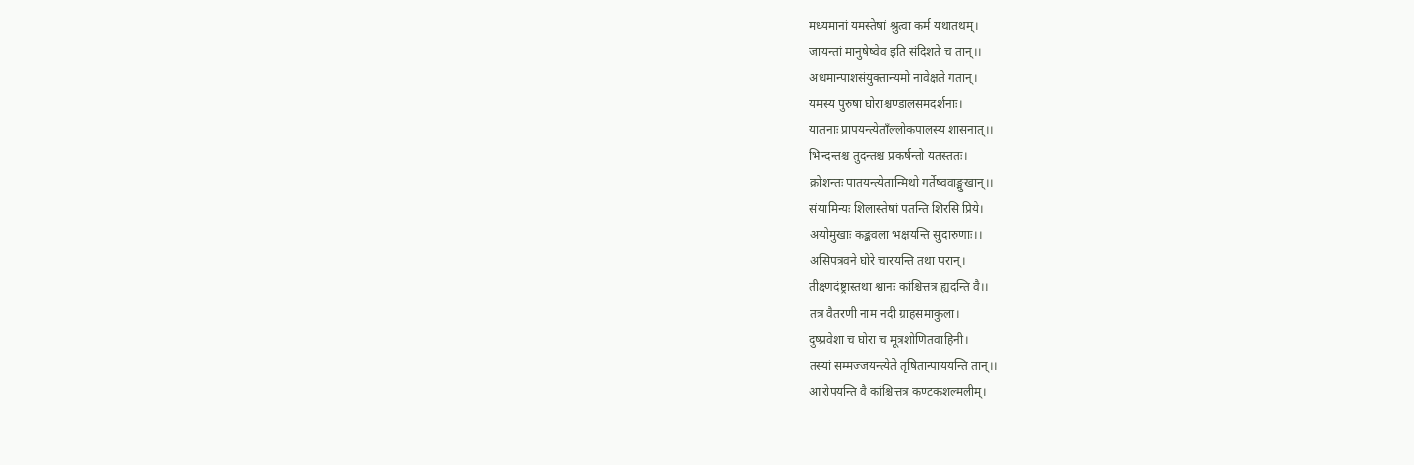मध्यमानां यमस्तेषां श्रुत्वा कर्म यथातथम्।
जायन्तां मानुषेष्वेव इति संदिशते च तान्।।
अधमान्पाशसंयुक्तान्यमो नावेक्षते गतान्।
यमस्य पुरुषा घोराश्चण्डालसमदर्शनाः।
यातनाः प्रापयन्त्येताँल्लोकपालस्य शासनात्।।
भिन्दन्तश्च तुदन्तश्च प्रकर्षन्तो यतस्ततः।
क्रोशन्तः पातयन्त्येतान्मिथो गर्तेष्ववाङ्मुखान्।।
संयामिन्यः शिलास्तेषां पतन्ति शिरसि प्रिये।
अयोमुखाः कङ्कवला भक्षयन्ति सुदारुणाः।।
असिपत्रवने घोरे चारयन्ति तथा परान्।
तीक्ष्णदंष्ट्रास्तथा श्वानः कांश्चित्तत्र ह्यदन्ति वै।।
तत्र वैतरणी नाम नदी ग्राहसमाकुला।
दुष्प्रवेशा च घोरा च मूत्रशोणितवाहिनी।
तस्यां सम्मज्जयन्त्येते तृषितान्पाययन्ति तान्।।
आरोपयन्ति वै कांश्चित्तत्र कण्टकशल्मलीम्।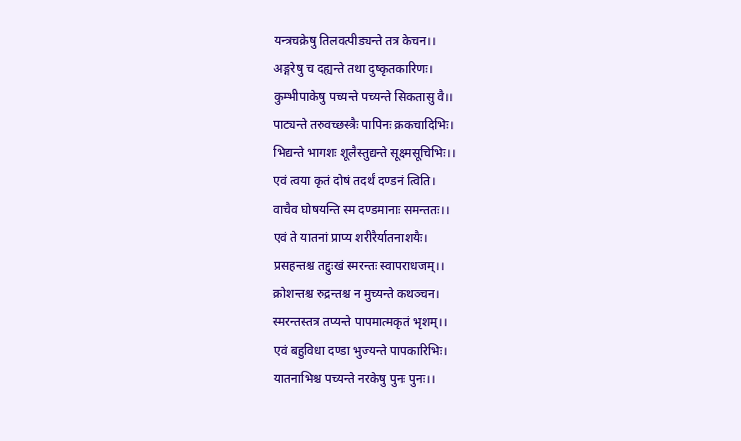यन्त्रचक्रेषु तिलवत्पीड्यन्ते तत्र केचन।।
अङ्गरेषु च दह्यन्ते तथा दुष्कृतकारिणः।
कुम्भीपाकेषु पच्यन्ते पच्यन्ते सिकतासु वै।।
पाट्यन्ते तरुवच्छस्त्रैः पापिनः क्रकचादिभिः।
भिद्यन्ते भागशः शूलैस्तुद्यन्ते सूक्ष्मसूचिभिः।।
एवं त्वया कृतं दोषं तदर्थं दण्डनं त्विति।
वाचैव घोषयन्ति स्म दण्डमानाः समन्ततः।।
एवं ते यातनां प्राप्य शरीरैर्यातनाशयैः।
प्रसहन्तश्च तद्दुःखं स्मरन्तः स्वापराधजम्।।
क्रोशन्तश्च रुद्रन्तश्च न मुच्यन्ते कथञ्चन।
स्मरन्तस्तत्र तप्यन्ते पापमात्मकृतं भृशम्।।
एवं बहुविधा दण्डा भुज्यन्ते पापकारिभिः।
यातनाभिश्च पच्यन्ते नरकेषु पुनः पुनः।।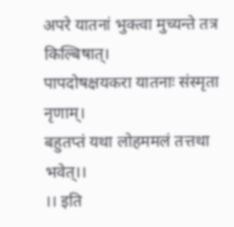अपरे यातनां भुक्त्वा मुच्यन्ते तत्र किल्बिषात्।
पापदोषक्षयकरा यातनाः संस्मृता नृणाम्।
बहुतप्तं यथा लोहममलं तत्तथा भवेत्।।
।। इति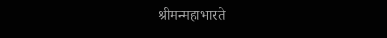श्रीमन्महाभारते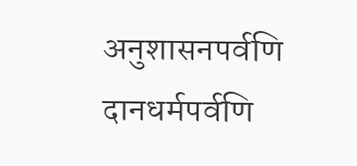अनुशासनपर्वणि
दानधर्मपर्वणि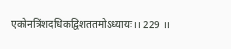एकोनत्रिंशदधिकद्विशततमोऽध्यायः।। 229 ।।